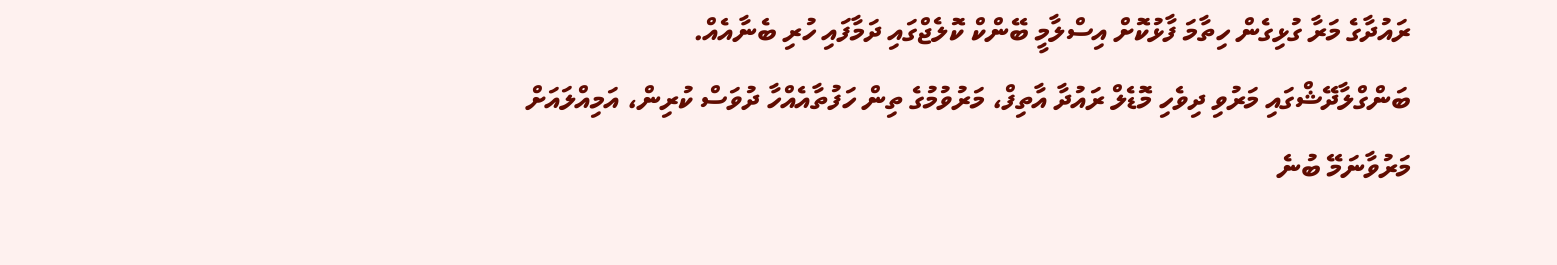ރައުދާގެ މަރާ ގުޅިގެން ހިތާމަ ފާޅުކޮށް އިސްލާމީ ބޭންކް ކޮލެޖްގައި ދަމާފައި ހުރި ބެނާއެއް.
ބަންގްލާދޭޝްގައި މަރުވި ދިވެހި މޮޑެލް ރައުދާ އާތިފް، މަރުވުމުގެ ތިން ހަފުތާއެއްހާ ދުވަސް ކުރިން، އަމިއްލައަށް މަރުވާނަމޭ ބުނެ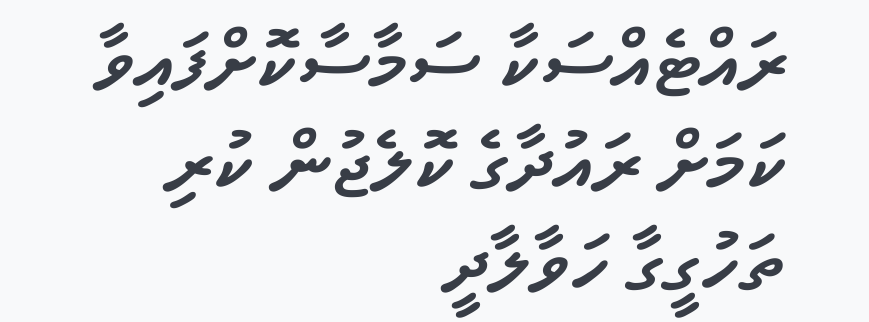ރައްޓެއްސަކާ ސަމާސާކޮށްފައިވާ ކަމަށް ރައުދާގެ ކޮލެޖުން ކުރި ތަހުގީގާ ހަވާލާދީ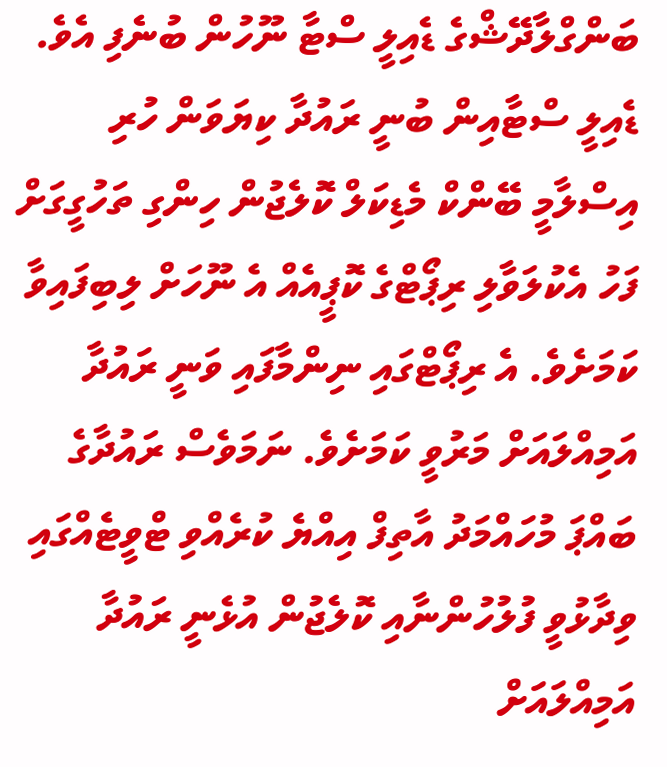ބަންގްލާދޭޝްގެ ޑެއިލީ ސްޓާ ނޫހުން ބުނެފި އެވެ.
ޑެއިލީ ސްޓާއިން ބުނީ ރައުދާ ކިޔަވަން ހުރި އިސްލާމީ ބޭންކް މެޑިކަލް ކޮލެޖުން ހިންގި ތަހުގީގަށް ފަހު އެކުލަވާލި ރިޕޯޓްގެ ކޮޕީއެއް އެ ނޫހަށް ލިބިފައިވާ ކަމަށެވެ. އެ ރިޕޯޓްގައި ނިންމާފައި ވަނީ ރައުދާ އަމިއްލައަށް މަރުވީ ކަމަށެވެ. ނަމަވެސް ރައުދާގެ ބައްޕަ މުހައްމަދު އާތިފް އިއްޔެ ކުރެއްވި ޓްވީޓެއްގައި ވިދާޅުވީ ފުލުހުންނާއި ކޮލެޖުން އުޅެނީ ރައުދާ އަމިއްލައަށް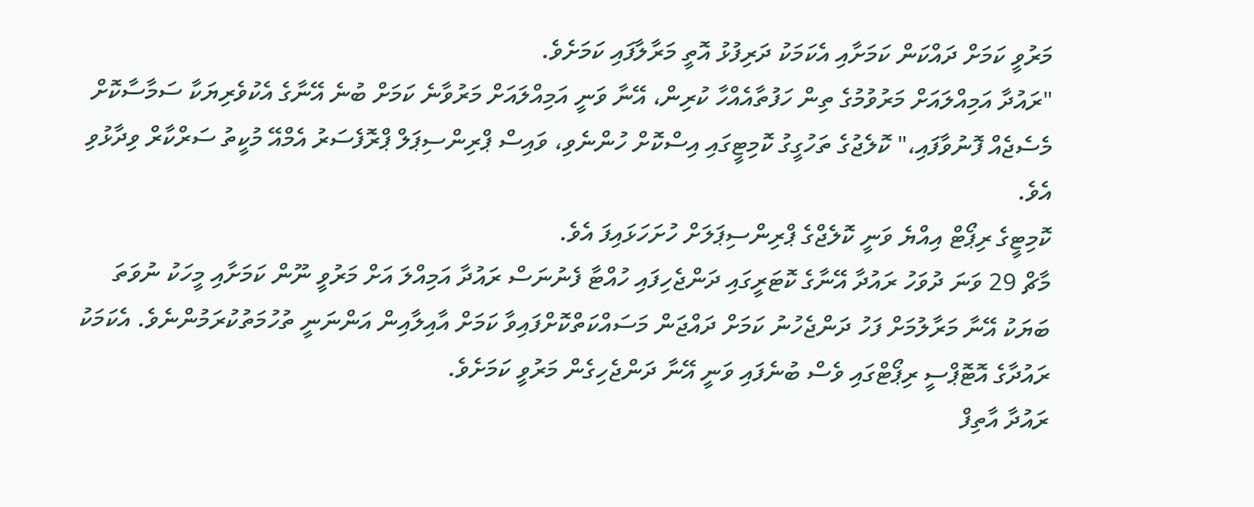މަރުވީ ކަމަށް ދައްކަން ކަމަށާއި އެކަމަކު ދަރިފުޅު އޮތީ މަރާލާފައި ކަމަށެވެ.
"ރައުދާ އަމިއްލައަށް މަރުވުމުގެ ތިން ހަފުތާއެއްހާ ކުރިން، އޭނާ ވަނީ އަމިއްލައަށް މަރުވާނެ ކަމަށް ބުނެ އޭނާގެ އެކުވެރިޔަކާ ސަމާސާކޮށް މެސެޖެއް ފޮނުވާފައި،" ކޮލެޖުގެ ތަހުގީގު ކޮމިޓީގައި އިސްކޮށް ހުންނެވި، ވައިސް ޕްރިންސިޕަލް ޕްރޮފެސަރު އެމްއޭ މުކީތު ސަރްކާރް ވިދާޅުވި އެވެ.
ކޮމިޓީގެ ރިޕޯޓް އިއްޔެ ވަނީ ކޮލެޖްގެ ޕްރިންސިޕަލަށް ހުށަހަޅައިފަ އެވެ.
މާޗް 29 ވަނަ ދުވަހު ރައުދާ އޭނާގެ ކޮޓަރީގައި ދަންޖެހިފައި ހުއްޓާ ފެނުނަސް ރައުދާ އަމިއްލަ އަށް މަރުވީ ނޫން ކަމަށާއި މީހަކު ނުވަތަ ބަޔަކު އޭނާ މަރާލުމަށް ފަހު ދަންޖެހުނު ކަމަށް ދައްޖަން މަސައްކަތްކޮށްފައިވާ ކަމަށް އާއިލާއިން އަންނަނީ ތުހުމަތުކުރަމުންނެވެ. އެކަމަކު ރައުދާގެ އޮޓޮޕްސީ ރިޕޯޓްގައި ވެސް ބުނެފައި ވަނީ އޭނާ ދަންޖެހިގެން މަރުވީ ކަމަށެވެ.
ރައުދާ އާތިފް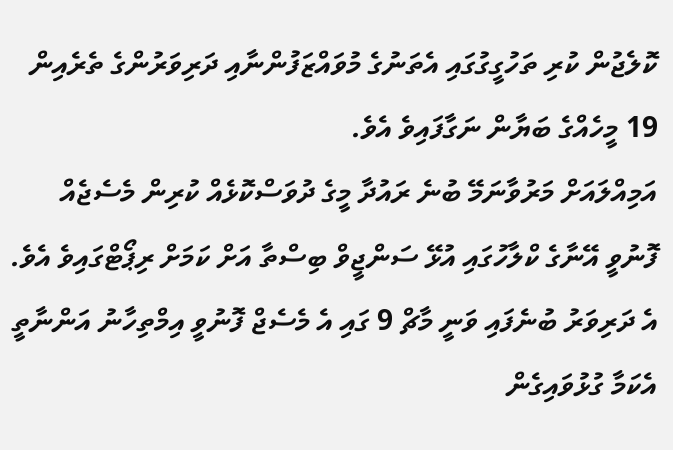ކޮލެޖުން ކުރި ތަހުގީގުގައި އެތަނުގެ މުވައްޒަފުންނާއި ދަރިވަރުންގެ ތެރެއިން 19 މީހެއްގެ ބަޔާން ނަގާފައިވެ އެވެ.
އަމިއްލައަށް މަރުވާނަމޭ ބުނެ ރައުދާ މީގެ ދުވަސްކޮޅެއް ކުރިން މެސެޖެއް ފޮނުވީ އޭނާގެ ކްލާހުގައި އުޅޭ ސަންޖީވް ބިސްތާ އަށް ކަމަށް ރިޕޯޓްގައިވެ އެވެ. އެ ދަރިވަރު ބުނެފައި ވަނީ މާޗް 9 ގައި އެ މެސެޖް ފޮނުވީ އިމްތިހާނު އަންނާތީ އެކަމާ ގުޅުވައިގެން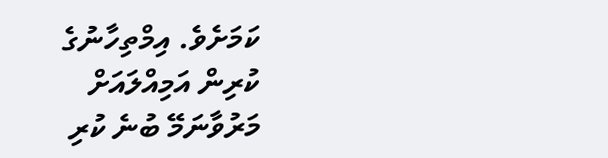ކަމަށެވެ. އިމްތިހާނުގެ ކުރިން އަމިއްލައަށް މަރުވާނަމޭ ބުނެ ކުރި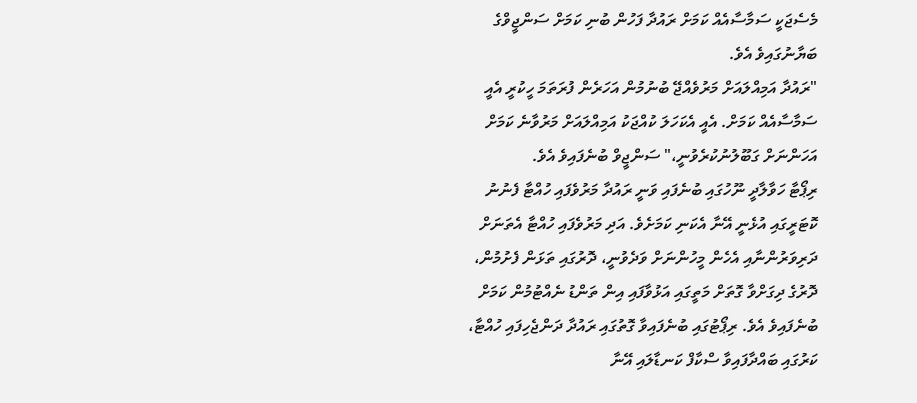މެސެޖަކީ ސަމާސާއެއް ކަމަށް ރައުދާ ފަހުން ބުނި ކަމަށް ސަންޖީވްގެ ބަޔާނުގައިވެ އެވެ.
"ރައުދާ އަމިއްލައަށް މަރުވެއްޖޭ ބުނުމުން އަހަރެން ފުރަތަމަ ހީކުރީ އެއީ ސަމާސާއެއް ކަމަށް. އެއީ އެކަހަލަ ކުއްޖަކު އަމިއްލައަށް މަރުވާނެ ކަމަށް އަހަންނަށް ގަބޫލުނުކުރެވުނީ،" ސަންޖީވް ބުނެފައިވެ އެވެ.
ރިޕޯޓާ ހަވާލާދީ ނޫހުގައި ބުނެފައި ވަނީ ރައުދާ މަރުވެފައި ހުއްޓާ ފެނުނު ކޮޓަރީގައި އުޅެނީ އޭނާ އެކަނި ކަމަށެވެ. އަދި މަރުވެފައި ހުއްޓާ އެތަނަށް ދަރިވަރުންނާއި އެހެން މީހުންނަށް ވަދެވުނީ، ދޮރުގައި ތަޅަން ފެށުމުން، ދޮރުގެ ދިގަށްވާ ގޮތަށް މަތީގައި އަޅުވާފައި އިން ތަންޑު ނެއްޓުމުން ކަމަށް ބުނެފައިވެ އެވެ. ރިޕޯޓުގައި ބުނެފައިވާ ގޮތުގައި ރައުދާ ދަންޖެހިފައި ހުއްޓާ، ކަރުގައި ބައްދާފައިވާ ސްކާފް ކަނޑާލައި އޭނާ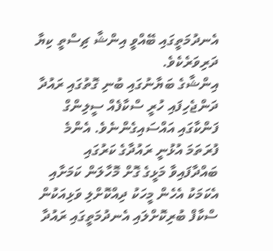އެނދުމަތީގައި ބޭއްވީ އިންޝާ ޗިސްތީ ކިޔާ ދަރިވަރެކެވެ.
އިންޝާގެ ބަޔާނުގައި ބުނި ގޮތުގައި ރައުދާ ދަންޖެހިފައި ހުރީ ސްކާފެއް ސީލިންގް ފަންކާގައި އައްސައިގެންނެވެ. އެންމެ ފުރަތަމަ އުޅުނީ ރައުދާގެ ކަރުގައި ބައްދާފައިވާ މަޅީގެ ގޮށް މޮހާލަން ކަމަށާއި އެކަމަކު އެހެން މީހަކު ދިއްކޮށްލި ވަޅިއަކުން ސްކާފް ބުރިކޮށްލައި އެނދުމަތީގައި ރައުދާ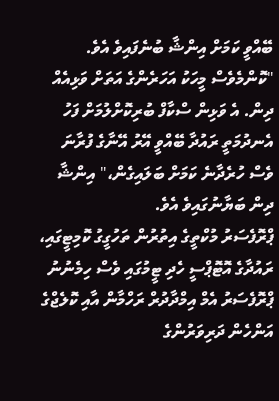ބޭއްވީ ކަމަށް އިންޝާ ބުނެފައިވެ އެވެ.
"ކޮންމެވެސް މީހަކު އަހަރެންގެ އަތަށް ވަޅިއެއް ދިން. އެ ވަޅިން ސްކާފް ބުރިކޮށްލުމަށް ފަހު އެނދުމަތީ ރައުދާ ބޭއްވީ އޭރު އޭނާގެ ފުރާނަ ވެސް ހުރެދާނެ ކަމަށް ބަލައިގެން،" އިންޝާ ދިން ބަޔާނުގައިވެ އެވެ.
ޕްރޮފެސަރު މުކްތީގެ އިތުރުން ތަހުގީގު ކޮމިޓީގައި، ރައުދާގެ އޮޓޮޕްސީ ހެދި ޓީމުގައި ވެސް ހިމެނުނު ޕްރޮފެސަރު އެމް އިމްދާދުރް ރަހްމާން އާއި ކޮލެޖްގެ އަންހެން ދަރިވަރުންގެ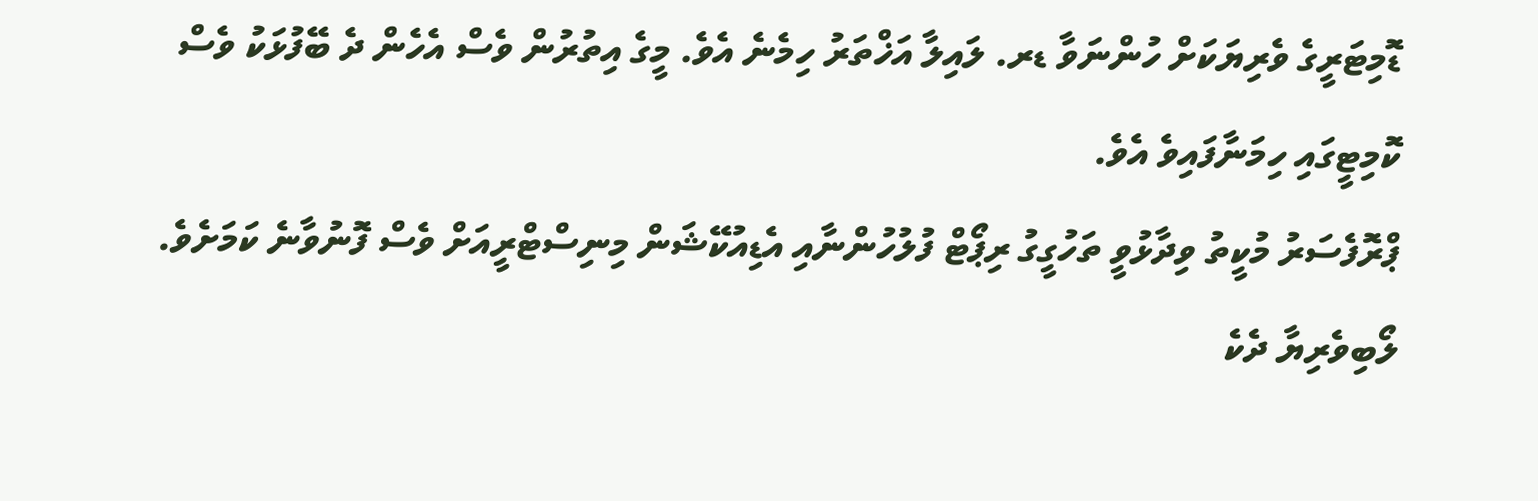ޑޮމިޓަރީގެ ވެރިޔަކަށް ހުންނަވާ ޑރ. ލައިލާ އަޚްތަރު ހިމެނެ އެވެ. މީގެ އިތުރުން ވެސް އެހެން ދެ ބޭފުޅަކު ވެސް ކޮމިޓީގައި ހިމަނާފައިވެ އެވެ.
ޕްރޮފެސަރު މުކީތު ވިދާޅުވީ ތަހުގީގު ރިޕޯޓް ފުލުހުންނާއި އެޑިއުކޭޝަން މިނިސްޓްރީއަށް ވެސް ފޮނުވާނެ ކަމަށެވެ.
ލޯބިވެރިޔާ ދެކެ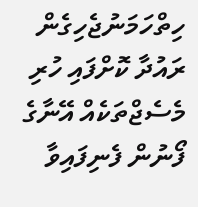ހިތްހަމަނުޖެހިގެން ރައުދާ ކޮށްފައި ހުރި މެސެޖްތަކެއް އޭނާގެ ފޯނުން ފެނިފައިވާ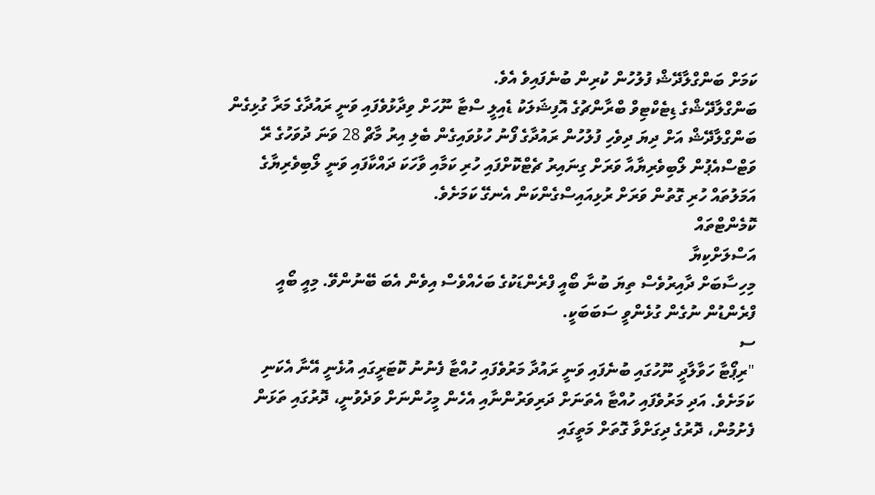ކަމަށް ބަންގްލާދޭޝް ފުލުހުން ކުރިން ބުނެފައިވެ އެވެ.
ބަންގްލާދޭޝްގެ ޑިޓެކްޓިވް ބްރާންޗުގެ އޮފިޝަލަކު ޑެއިލީ ސްޓާ ނޫހަށް ވިދާޅުވެފައި ވަނީ ރައުދާގެ މަރާ ގުޅިގެން ބަންގްލާދޭޝް އަށް ދިޔަ ދިވެހި ފުލުހުން ރައުދާގެ ފޯނު ހުޅުވައިގެން ބެލި އިރު މާޗް 28 ވަނަ ދުވަހުގެ ރޭ ވަޓްސްއެޕުން ލޯބިވެރިޔާއާ ވަރަށް ގިނައިރު ޗެޓްކޮށްފައި ހުރި ކަމާއި ވާހަކަ ދައްކާފައި ވަނީ ލޯބިވެރިޔާގެ އަމަލުތައް ހުރި ގޮތުން ވަރަށް ރުޅިއައިސްގެންކަން އެނގޭ ކަމަށެވެ.
ކޮމެންޓްތައް
އަސްލަށްކިޔާ
މިހިސާބަށް ދާއިރުވެސް ތިޔަ ބުނާ ބޯއީ ފްރެންޑަކުގެ ބަހެއްވެސް އިވެން އެބަ ބޭނުންވޭ. މިއީ ބޯއީ ފްރެންޑުން ނުގެން ގުޅެންވީ ސަބަބަކީ.
ސ
"ރިޕޯޓާ ހަވާލާދީ ނޫހުގައި ބުނެފައި ވަނީ ރައުދާ މަރުވެފައި ހުއްޓާ ފެނުނު ކޮޓަރީގައި އުޅެނީ އޭނާ އެކަނި ކަމަށެވެ. އަދި މަރުވެފައި ހުއްޓާ އެތަނަށް ދަރިވަރުންނާއި އެހެން މީހުންނަށް ވަދެވުނީ، ދޮރުގައި ތަޅަން ފެށުމުން، ދޮރުގެ ދިގަށްވާ ގޮތަށް މަތީގައި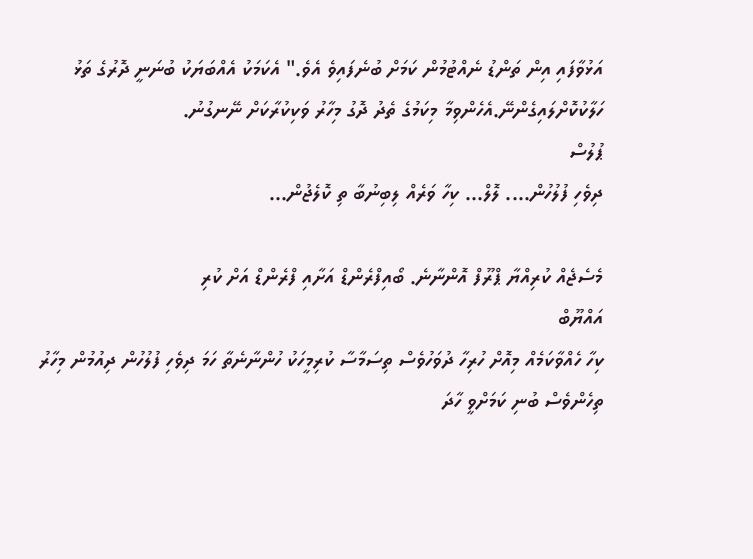އަޅުވާފައި އިން ތަންޑު ނެއްޓުމުން ކަމަށް ބުނެފައިވެ އެވެ." އެކަމަކު އެއްބަޔަކު ބުނަނީ ދޮރުގެ ތަޅު ހަލާކުކޮށްލައިގެންނޭ.އެހެންވިމާ މިކަމުގެ ތެދު ދޮގު މިހާރު ވަކިކުރާކަށް ނޭނގުނު.
ޕުލުސް
ދިވެހި ފުލުހުން.... ލޮލް... ކިހާ ވަރެއް ލިބިނުބާ ތި ކޮލެޖުން...

މެސެޖެއް ކުރިއްޔާ ޕްރޫފް އޮންނާނެ. ބޯއިފްރެންޑް އަށާއި ފްރެންޑް އަށް ކުރި
އައްޔޫބް
ކިހާ ހެއްވާކަމެއް މިއޮށް ހުރިހާ ދުވަހުވެސް ތިސަމާސާ ކުރިމީހަކު ހުންނާނެތާ ހަމަ ދިވެހި ފުލުހުން ދިއުމުން މިހާރު ތިހެންވެސް ބުނި ކަމަށްވީ ހާދަ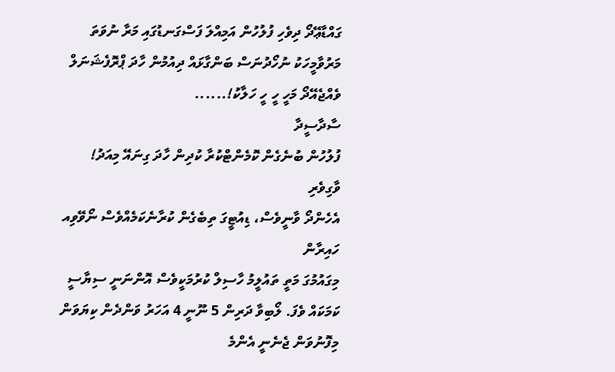ގައްޑާޢޭދޯ ދިވެހި ފުލުހުން އަމިއްލަ ފަސްގަނޑުގައި މަރާ ނުވަތަ މަރުވާމީހަކު ނުހޯދުނަސް ބަންގާޅައް ދިއުމުން ހާދަ ޕްރޮފެޝަނަލް ވެއްޖެއޭދޯ މަހީ ހީ ހީ ހަލާކު!......
ސާދާސީދާ
ފުލުހުން ބުނެގެން ކޮމެންޓްކުރާ ކުދިން ހާދަ ގިނައޭ މިއަދު!
ވާގިވެރި
އެހެންދޯ ވާނީވެސް، ޑިއުޓީގަ ތިބެގެން ކުރާނެކަމެއްވެސް ނޯވޭވިއ
ހައިރާން
މިގައުމުގަ މަތީ ތައުލީމު ހާސިލް ކުރުމަކީވެސް އޮންނަނީ ސިޔާސީ ކަމަކައް ވެފަ. ލޯބިވާ ދަރިން 5 ނޫނީ 4 އަހަރު ވަންދެން ކިޔަވަން މިފޮނުވަން ޖެނެނީ އެންމެ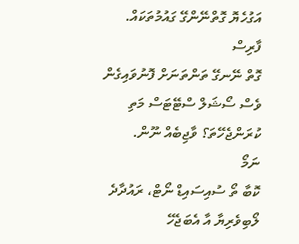އަގުހެޔޮ ގޮތްނޭންގޭ ގައުމުތަކައް.
ފާރިސް
ގޮތް ނޭނގޭ ތަންތަނަށް ފޮނުވައިގެން ވެސް ސޯޝަލް ސްޓޭޓަސް މަތި ކުރަންޖެހޭތަ؟ ވާޖިބެއް ނޫން.
ނަމޯ
ކޮބާ ތޯ ސުއިސައިޑް ނޯޓް، ރައުދާދެ ލޯބިވެރިޔާ އާ އެބަޖެހޭ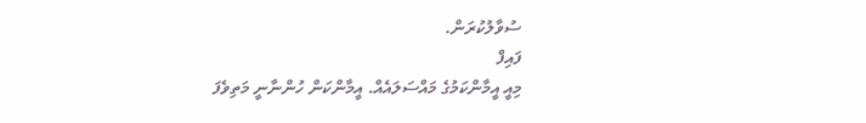ސުވާލުކުރަން.
ފައިފް
މިއީ އީމާންކަމުގެ މައްސަލައެއް. އީމާންކަން ހުންނާނީ މަތިވެފަ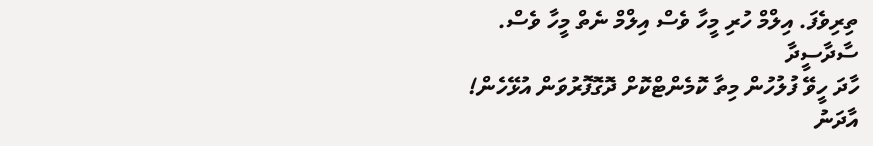ތިރިވެފަ. އިލްމް ހުރި މީހާ ވެސް އިލްމް ނެތް މީހާ ވެސް.
ސާދާސީދާ
ހާދަ ހީވޭ ފުލުހުން މިތާ ކޮމެންޓްކޮށް ދޮގޮފޮރުވަން އުޅޭހެން!
އާދަނު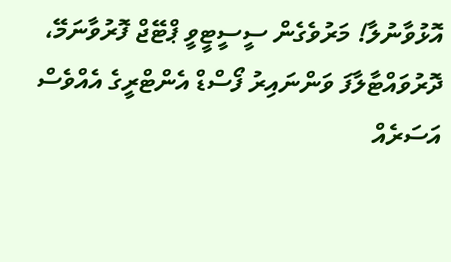އޮޅުވާނުލާ! މަރުވެގެން ސީސީޓީވީ ޕްޓޭޖް ފޮރުވާނަމޭ، ދޮރުވައްޓާލާފަ ވަންނައިރު ފޯސްޑް އެންޓްރީގެ އެއްވެސް އަސަރެއް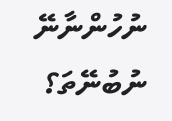ނުހުންނާނޭ ނުބުނޭތަ؟